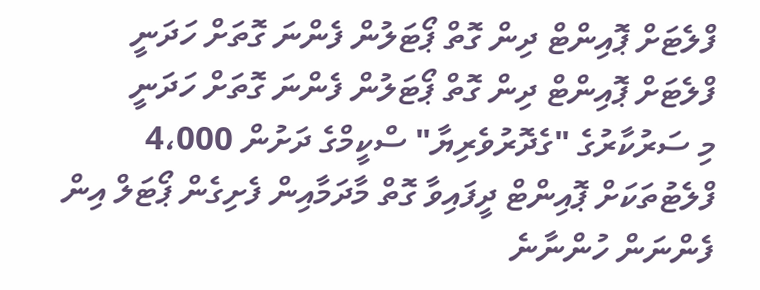ފްލެޓަށް ޕޮއިންޓް ދިން ގޮތް ޕޯޓަލުން ފެންނަ ގޮތަށް ހަދަނީ
ފްލެޓަށް ޕޮއިންޓް ދިން ގޮތް ޕޯޓަލުން ފެންނަ ގޮތަށް ހަދަނީ
މި ސަރުކާރުގެ "ގެދޮރުވެރިޔާ" ސްކީމްގެ ދަށުން 4،000 ފްލެޓުތަކަށް ޕޮއިންޓް ދީފައިވާ ގޮތް މާދަމާއިން ފެށިގެން ޕޯޓަލް އިން ފެންނަން ހުންނާނެ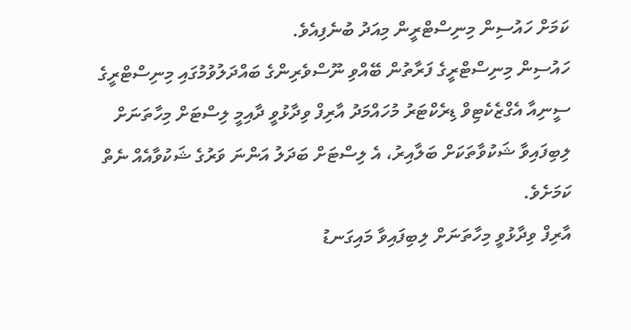ކަމަށް ހައުސިން މިނިސްޓްރީން މިއަދު ބުނެފިއެވެ.
ހައުސިން މިނިސްޓްރީގެ ފަރާތުން ބޭއްވި ނޫސްވެރިންގެ ބައްދަލުވުމުގައި މިނިސްޓްރީގެ ސީނިއާ އެގްޒެކެޓިވް ޑިރެކްޓަރު މުހައްމަދު އާރިފް ވިދާޅުވީ ދާއިމީ ލިސްޓަށް މިހާތަނަށް ލިބިފައިވާ ޝަކުވާތަކަށް ބަލާއިރު، އެ ލިސްޓަށް ބަދަލު އަންނަ ވަރުގެ ޝަކުވާއެއް ނެތް ކަމަށެވެ.
އާރިފް ވިދާޅުވީ މިހާތަނަށް ލިބިފައިވާ މައިގަނޑު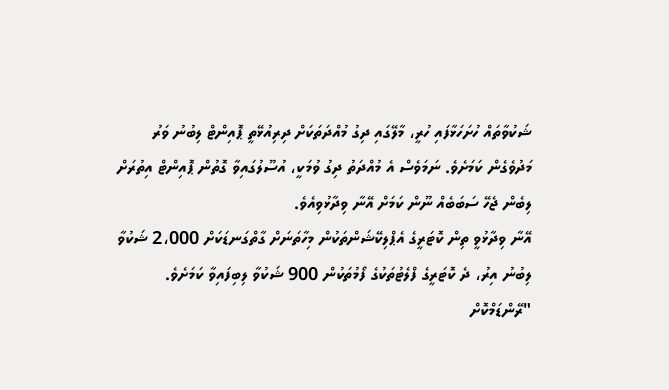ޝަކުވާތައް ހުށަހަޅާފައި ހުރީ، މާލޭގައި ދިގު މުއްދަތަކަށް ދިރިއުޅޭތީ ޕޮއިންޓް ލިބުނު ވަރު މަދުވެގެން ކަމަށެވެ. ނަމަވެސް އެ މުއްދަތު ދިގު ވުމަކީ، އުސޫލުގައިވާ ގޮތުން ޕޮއިންޓް އިތުރަށް ލިބެން ޖެހޭ ސަބަބެއް ނޫން ކަމަށް އޭނާ ވިދާޅުވިއެވެ.
އޭނާ ވިދާޅުވީ ތިން ކޮޓަރީގެ އެޕްލިކޭޝަންތަކުން މިހާތަނަށް ގާތްގަނޑަކަށް 2،000 ޝަކުވާ ލިބުނު އިރު، ދެ ކޮޓަރީގެ ފްލެޓުތަކުގެ ފޯމުތަކުން 900 ޝަކުވާ ލިބިފައިވާ ކަމަށެވެ.
"ރޭންޑަމްކޮށް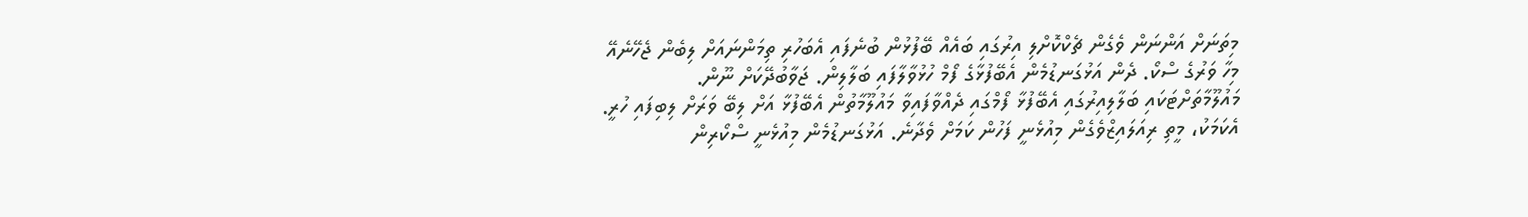މިތަނަށް އަންނަން ވެގެން ޗެކްކޮށްލި އިރުގައި ބައެއް ބޭފުޅުން ބުނެފައި އެބަހުރި ތިމަންނައަށް ލިބެން ޖެހޭނެއޭ މިހާ ވަރުގެ ސްކޯ. ދެން އަޅުގަނޑުމެން އެބޭފުޅާގެ ފޯމް ހުޅުވާލާފައި ބަލާލިން. ޖަވާބުދޭކަށް ނޫން. މައުލޫމާތަށްޓަކައި ބަލާލިއިރުގައި އެބޭފުޅާ ފޯމްގައި ދެއްވާފައިވާ މައުލޫމާތުން އެބޭފުޅާ އަށް ލިބޭ ވަރަށް ލިބިފައި ހުރީ. އެކަމަކު، މީތި ރިއަލައިޒްވެގެން މިއުޅެނީ ފަހުން ކަމަށް ވެދާނެ. އަޅުގަނޑުމެން މިއުޅެނީ ސްކޯރިން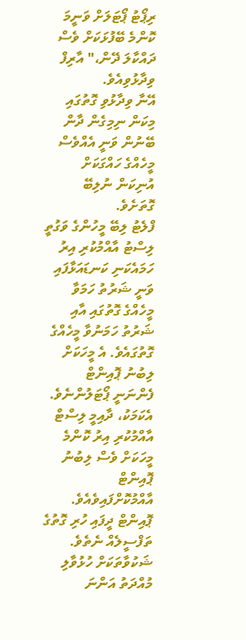ރިޕޯޓު ޕޯޓަލަށް ވަނީމަ ކޮންމެ ބޭފުޅަކަށް ވެސް ދައްކާލަ ދޭން،" އާރިފް ވިދާޅުވިއެވެ.
އޭނާ ވިދާޅުވި ގޮތުގައި މިކަން ނިމިގެން ދާން ބޭނުން ވަނީ އެއްވެސް މީހެއްގެ ހައްގަކަށް އުނިކަން ނުލިބޭ ގޮތަށެވެ.
ފްލެޓު ލިބޭ މީހުންގެ ވަގުތީ ލިސްޓު އާއްމުކުރި އިރު ހަމައެކަނި ކަނޑައަޅާފައި ވަނީ ޝަރުތު ހަމަވާ މީހެއްގެ ގޮތުގައި އާއި ޝަރުތު ހަމަނުވާ މީހެއްގެ ގޮތުގައެވެ. އެ މީހަކަށް ލިބުނު ޕޮއިންޓް ފެންނަނީ ޕޯޓަލުންނެވެ. އެކަމަކު، ދާއިމީ ލިސްޓް އާއްމުކުރި އިރު ކޮންމެ މީހަކަށް ވެސް ލިބުނު ޕޮއިންޓް އާއްމުކޮށްފައިވެއެވެ. ޕޮއިންޓް ދީފައި ހުރި ގޮތުގެ ތަފްސީލެއް ނެތެވެ.
ޝަކުވާތަކަށް ހުޅުވާލި މުއްދަތު އަންނަ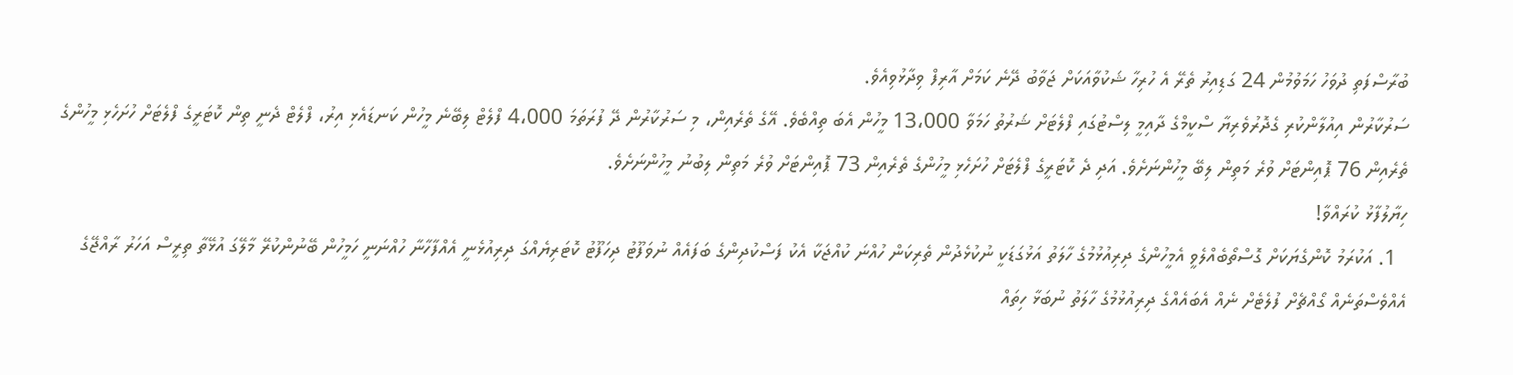ބުރާސްފަތި ދުވަހު ހަމަވުމުން 24 ގަޑިއިރު ތެރޭ އެ ހުރިހާ ޝަކުވާއަކަށް ޖަވާބު ދޭނެ ކަމަށް އާރިފް ވިދާޅުވިއެވެ.
ސަރުކާރުން އިއުލާންކުރި ގެދޮރުވެރިޔާ ސްކީމްގެ ދާއިމީ ލިސްޓުގައި ފްލެޓަށް ޝަރުތު ހަމަވާ 13،000 މީހުން އެބަ ތިއްބެވެ. އޭގެ ތެރެއިން، މި ސަރުކާރުން ދޭ ފުރަތަމަ 4،000 ފްލެޓް ލިބޭނެ މީހުން ކަނޑައެޅި އިރު، ފްލެޓް ދެނީ ތިން ކޮޓަރީގެ ފްލެޓަށް ހުށަހެޅި މީހުންގެ ތެރެއިން 76 ޕޮއިންޓަށް ވުރެ މަތިން ލިބޭ މީހުންނަށެވެ. އަދި ދެ ކޮޓަރީގެ ފްލެޓަށް ހުށަހެޅި މީހުންގެ ތެރެއިން 73 ޕޮއިންޓަށް ވުރެ މަތިން ލިބުނު މީހުންނަށެވެ.
ހިޔާލުފާޅު ކުރައްވާ!
  1. އަކުރަމު ކޮންގެޔަކަށް ގޮސްތޯބެއްލެވީ އެމީހުންގެ ދިރިއުޅުމުގެ ހާލަތު އަޅުގަޑަކީ ނުކުޅެދުން ތެރިކަން ހުއްނަ ކުއްޖަކާ އެކު ފަސްކުދިންގެ ބަފައެއް ނުވަފޫޓު ދިހަފޫޓު ކޮޓަރިޔެއްގަ ދިރިއުޅެނީ އެއްފާހާނާ ހުއްނަނީ ހަމީހުން ބޭނުންކުރޭ މާލޭގަ އުޅޭތާ ތިރީސް އަހަރު ރާއްޖޭގެ އެއްވެސްތަނެއް ގޯއްޗެށް ފުލެޓެށް ނެއް އެބައެއްގެ ދިރިއުޅުމުގެ ހާލަތު ނުބަޅާ ހިތައް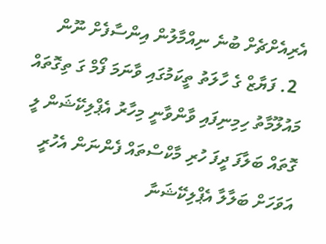އެރިއެށްޗެށް ބުނެ ނިއްމާލުން އިންސާފެށް ނޫން
  2. ފަޔާޒް ގެ ހާލަތު ތީކަމުގައި ވާނަމަ ފޯމް ގަ ތިގޮތައް މައުލޫމާތު ހިމިނިފައި ވާންވާނީ މިހާރު އެޕްލިކޭޝަން ލީ ގޮތައް ބަލާފަ ދީފަ ހުރި މާކްސްތައް ފެންނަން އެހުރީ އަވަހަށް ބަލާލާ އެޕްލިކޭޝަނާ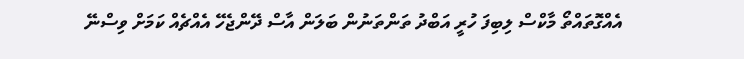އެއްގޮތައްތޯ މާކްސް ލިބިފަ ހުރީ އަބްދު ތަންތަނުން ބަލަން އާސް ދޭންޖެހޭ އެއްޗެއް ކަމަށް ވިސްނޭ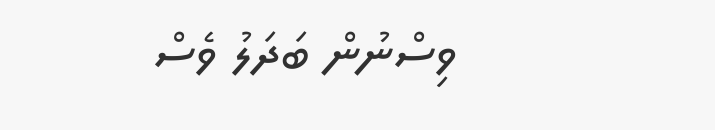ވިސްނުން ބަދަލު ވެސް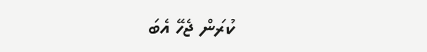ކުރަން ޖެހޭ އެބަ